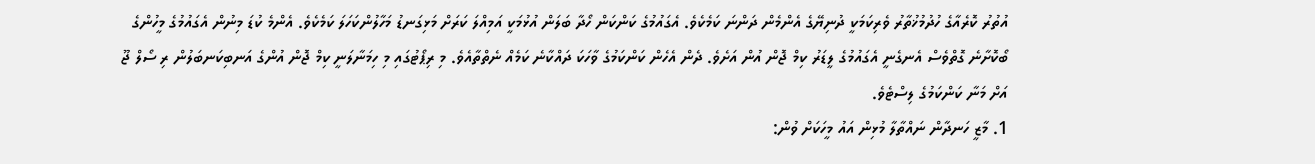އުތުރު ކޮރެއާގެ ހުދުމުޚުތާރު ވެރިކަމަކީ ދުނިޔޭގެ އެންމެން ދަންނަ ކަމެކެވެ. އެގައުމުގެ ކަންކަން ހޯދާ ބަލަން އުޅުމަކީ އަމިއްލަ ކަރަށް މަޅިގަނޑު މަހާލުންކަހަލަ ކަމެކެވެ. އެންމެ ކުޑަ މިނުން އެގައުމުގެ މީހުންގެ ބޯކޮށާނެ ގޮތްވެސް އެނގެނީ އެގައުމުގެ ލީޑަރު ކިމް ޖޮން އުން އަށެވެ. ދެން އެހެން ކަންކަމުގެ ވާހަކަ ދައްކާނެ ކަމެއް ނެތްތާއެވެ. މި ރިޕޯޓުގައި މި ހިމަނާލަނީ ކިމް ޖޮން އުންގެ އަނބިކަނބަލުން ރި ސޯލް ޖޫ އަށް މަނާ ކަންކަމުގެ ލިސްޓެވެ.
1. މާޒީ ހަނދާން ނައްތާލާ މުޅިން އައު މީހަކަށް ވުން: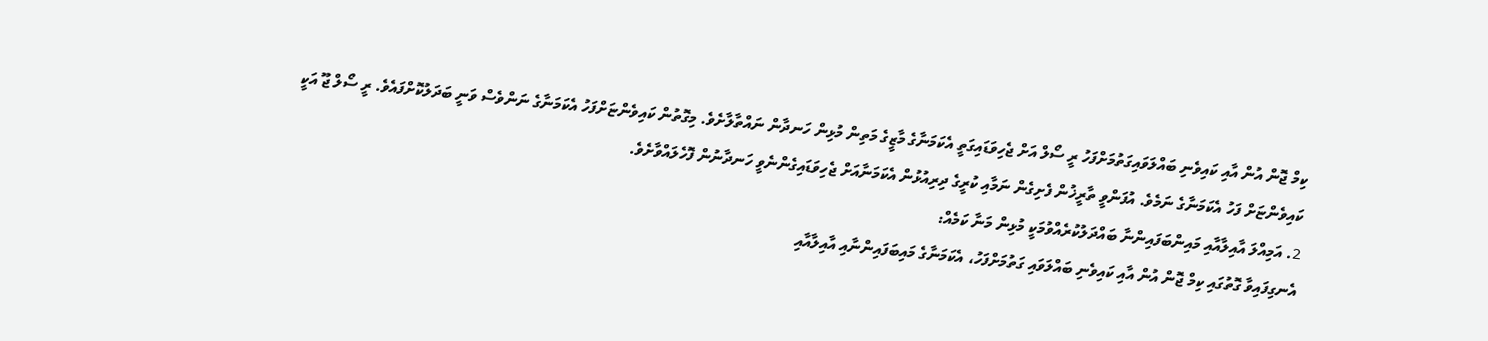ކިމް ޖޮން އުން އާއި ކައިވެނި ބައްލަވައިގަތުމަށްފަހު ރީ ސޯލް އަށް ޖެހިވަޑައިގަތީ އެކަމަނާގެ މާޒީގެ މަތިން މުޅިން ހަނދާން ނައްތާލާށެވެ. މިގޮތުން ކައިވެންޏަށްފަހު އެކަމަނާގެ ނަންވެސް ވަނީ ބަދަލުކޮށްފައެވެ. ރީ ސޯލް ޖޫ އަކީ ކައިވެންޏަށް ފަހު އެކަމަނާގެ ނަމެވެ. އުފަންވީ ތާރީޚުން ފެށިގެން ނަމާއި ކުރީގެ ދިރިއުޅުން އެކަމަނާއަށް ޖެހިވަޑައިގެންނެވީ ހަނދާނުން ފޮހެލައްވާށެވެ.
2. އަމިއްލަ އާއިލާއާއި މައިންބަފައިންނާ ބައްދަލުކުރެއްވުމަކީ މުޅިން މަނާ ކަމެއް:
އެނގިފައިވާ ގޮތުގައި ކިމް ޖޮން އުން އާއި ކައިވެނި ބައްލަވައި ގަތުމަށްފަހު، އެކަމަނާގެ މައިބަފައިންނާއި އާއިލާއާއި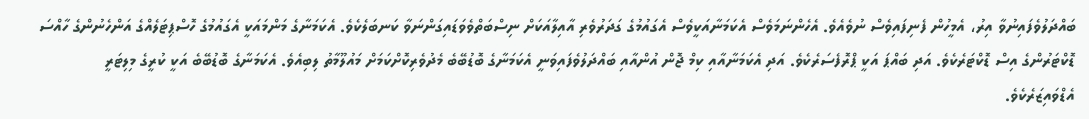ބައްދަލުވެފައިނުވާ އިރު، އެމީހުން ފެނިފައިވެސް ނުވެއެވެ. އެހެންނަމަވެސް އެކަމަނާއަކީވެސް އެގައުމުގެ ގަދަރުވެރި އާއިލާއަކަށް ނިސްބަތްވެވަޑައިގަންނަވާ ކަނބަލެކެވެ. އެކަމަނާގެ މަންމައަކީ އެގައުމުގެ ހޮސްޕިޓަލެއްގެ އަންހެނުންގެ ހާއްސަ ޑޮކްޓަރުންގެ އިސް ޑޮކްޓަރެކެވެ. އަދި ބައްޕަ އަކީ ޕްރޮފެސަރެކެވެ. އަދި އެކަމަނާއާއި ކިމް ޖޮން އުންއާއި ބައްދަލުވެފައިވަނީ އެކަމަނާގެ ބޮޑުބޭބެ މެދުވެރިކޮށްކަމަށް މައުލޫމާތު ލިބިއެވެ. އެކަމަނާގެ ބޮޑުބޭބެ އަކީ ކުރީގެ މިލިޓަރީ އެޑްވައިޒަރެކެވެ.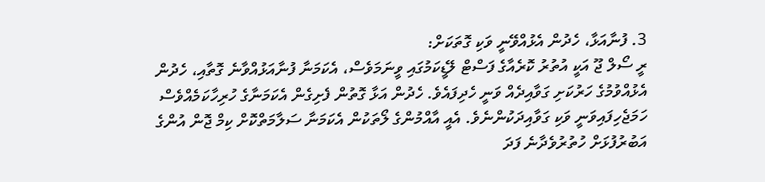3. ފުނާއަޅާ، ހެދުން އެޅުއްވޭނީ ވަކި ގޮތަކަށް:
ރީ ސޯލް ޖޫ އަކީ އުތުރު ކޮރެއާގެ ފަސްޓް ލޭޑީކަމުގައި ވީނަމަވެސް، އެކަމަނާ ފުނާއަޅުއްވާނެ ގޮތާއި، ހެދުން އެޅުއްވުމުގެ ހަރުކަށި ގަވާއިދެއް ވަނީ ހެދިފައެވެ. ހެދުން އަޅާ ގޮތުން ފެށިގެން އެކަމަނާގެ ހުރިހާކަމެއްވެސް ހަމަޖެހިފައިވަނީ ވަކި ގަވާއިދަކުންނެވެ. އެއީ އާއްމުންގެ ލޯތަކުން އެކަމަނާ ސަލާމަތްކޮށް ކިމް ޖޮން އުންގެ އަބުރުފުޅަށް ހުތުރުވެދާނެ ފަދަ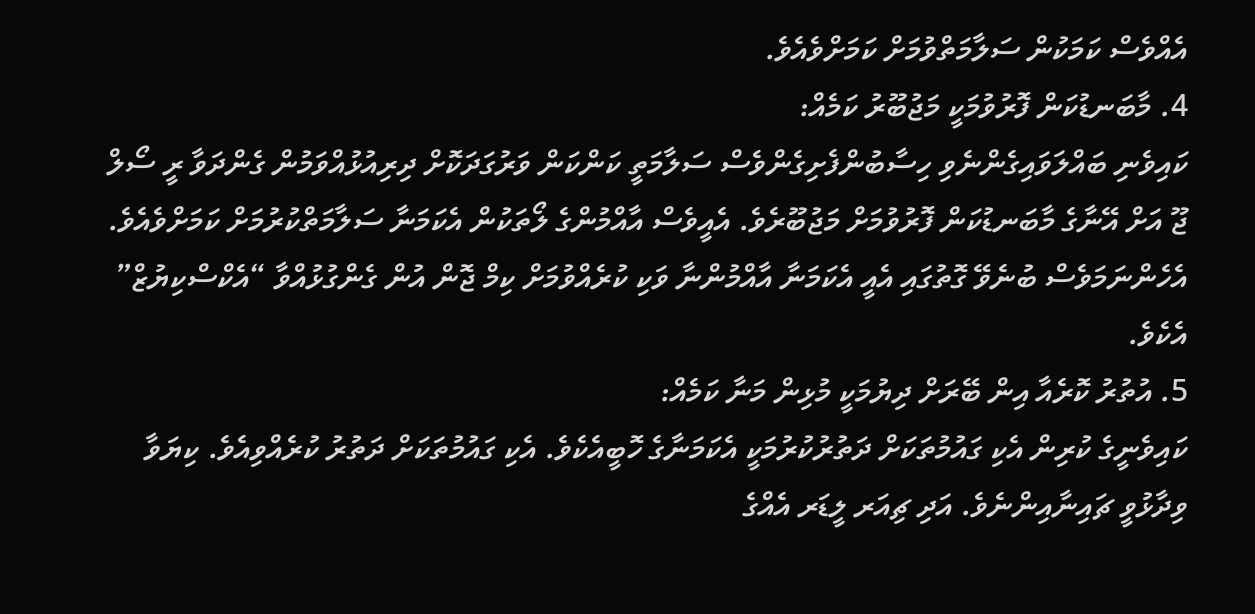އެއްވެސް ކަމަކުން ސަލާމަތްވުމަށް ކަމަށްވެއެވެ.
4. މާބަނޑުކަން ފޮރުވުމަކީ މަޖުބޫރު ކަމެއް:
ކައިވެނި ބައްލަވައިގެންނެވި ހިސާބުންފެށިގެންވެސް ސަލާމަތީ ކަންކަން ވަރުގަދަކޮށް ދިރިއުޅުއްވަމުން ގެންދަވާ ރީ ސޯލް ޖޫ އަށް އޭނާގެ މާބަނޑުކަން ފޮރުވުމަށް މަޖުބޫރެވެ. އެއީވެސް އާއްމުންގެ ލޯތަކުން އެކަމަނާ ސަލާމަތްކުރުމަށް ކަމަށްވެއެވެ. އެހެންނަމަވެސް ބުނެވޭ ގޮތުގައި އެއީ އެކަމަނާ އާއްމުންނާ ވަކި ކުރެއްވުމަށް ކިމް ޖޮން އުން ގެންގުޅުއްވާ “އެކްސްކިޔުޒް” އެކެވެ.
5. އުތުރު ކޮރެއާ އިން ބޭރަށް ދިޔުމަކީ މުޅިން މަނާ ކަމެއް:
ކައިވެނީގެ ކުރިން އެކި ގައުމުތަކަށް ދަތުރުކުރުމަކީ އެކަމަނާގެ ހޮބީއެކެވެ. އެކި ގައުމުތަކަށް ދަތުރު ކުރެއްވިއެވެ. ކިޔަވާ ވިދާޅުވީ ޗައިނާއިންނެވެ. އަދި ޗިއަރ ލީޑަރ އެއްގެ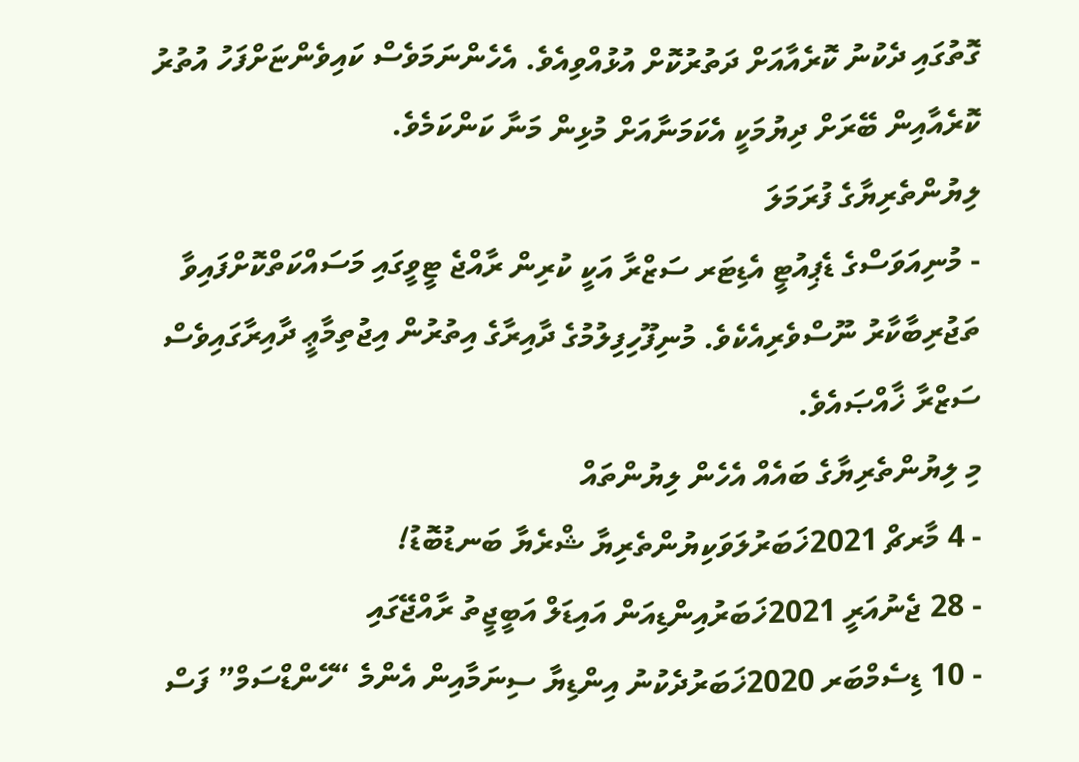ގޮތުގައި ދެކުނު ކޮރެއާއަށް ދަތުރުކޮށް އުޅުއްވިއެވެ. އެހެންނަމަވެސް ކައިވެންޏަށްފަހު އުތުރު ކޮރެއާއިން ބޭރަށް ދިޔުމަކީ އެކަމަނާއަށް މުޅިން މަނާ ކަންކަމެވެ.
ލިޔުންތެރިޔާގެ ފުރަމަލަ
- މުނިއަވަސްގެ ޑެޕިއުޓީ އެޑިޓަރ ސަޒްރާ އަކީ ކުރިން ރާއްޖެ ޓީވީގައި މަސައްކަތްކޮށްފައިވާ ތަޖުރިބާކާރު ނޫސްވެރިއެކެވެ. މުނިފޫހިފިލުމުގެ ދާއިރާގެ އިތުރުން އިޖުތިމާޢީ ދާއިރާގައިވެސް ސަޒްރާ ޚާއްޞައެވެ.
މި ލިޔުންތެރިޔާގެ ބައެއް އެހެން ލިޔުންތައް
- 4 މާރޗް 2021ޚަބަރުލަވަކިޔުންތެރިޔާ ޝްރެޔާ ބަނޑުބޮޑު!
- 28 ޖެނުއަރީ 2021ޚަބަރުއިންޑިއަން އައިޑަލް އަބީޖީތު ރާއްޖޭގައި
- 10 ޑިސެމްބަރ 2020ޚަބަރުދެކުނު އިންޑިޔާ ސިނަމާއިން އެންމެ “ހޭންޑްސަމް” ފަސް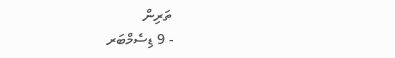ތަރިން
- 9 ޑިސެމްބަރ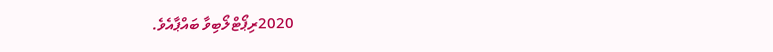2020ރިޕޯޓްލޯބިވާ ބައްޕާއެވެ.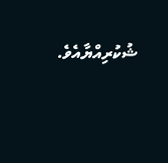ޝުކުރިއްޔާއެވެ.